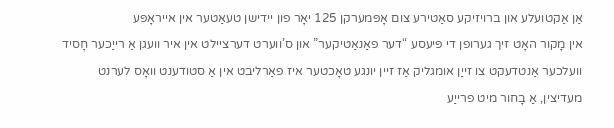אַן אַקטועלע און ברויזיקע סאַטירע צום אָפּמערקן 125 יאָר פון יידישן טעאַטער אין אייראָפּע
אין מָקור האָט זיך גערופן די פּיעסע “דער פאַנאַטיקער” און ס’ווערט דערציילט אין איר וועגן אַ רייַכער חָסיד וועלכער אַנטדעקט צו זייַן אומגליק אַז זיין יונגע טאָכטער איז פאַרליבט אין אַ סטודענט וואָס לערנט מעדיצין, אַ בָחור מיט פרייַע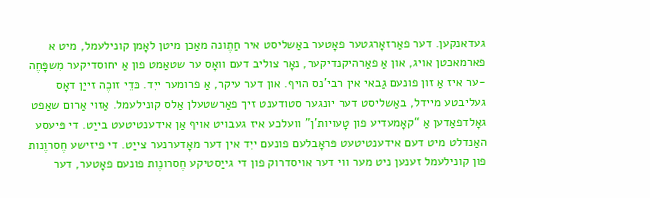געדאנקען. דער פאַרזאָרגטער פאָטער באַשליסט איר חַתֶונה מאַכן מיטן לאָמן קונילעמל, מיט א פארמאכטן אויג, און אַ פאַרהיקנדיקער, נאָר צוליב דעם וואָס ער שטאַמט פון אַ יחוסדיקער מִשפָּחֶה -ער איז אַ זון פונעם גַבאי אין רבי’נס הויף. און דער עיקר, אַ פרומער ייִד. כּדֵי זוכֶה זייַן דאָס געליבטע מיידל, באַשליסט דער יונגער סטודענט זיך פאַרשטעלן אַלס קונילעמל. אַזוי אַרום שאַפט גאָלדפאַדען אַ “קאָמעדיע פון טָעויות’ן” וועלכע איז געבויט אויף אַן אידענטיטעט בייַט. די פּיעסע האַנדלט מיט דעם אידענטיטעט פּראָבלעם פונעם ייִד אין דער מאָדערנער צייַט. די פיזישע חֶסרוֶנות פון קונילעמל זענען ניט מער ווי דער אויסדרוק פון די גייַסטיקע חֶסרונֶות פונעם פאָטער, דער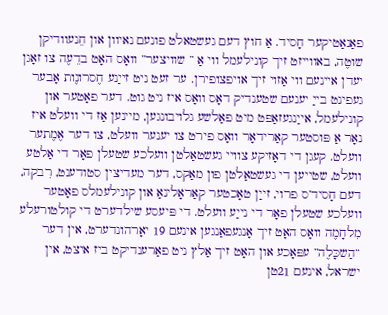פאַנאַטיקער חָסיד. אַ חוץ דעם געשטאלט פונעם נאיוון און חֵנעוודיקן שוטֶה, באווייזט זיך קונילעמל ווי אַ ” שוויצער” וואָס האָט בדֵעֶה צו זאָגן יעדן איינעם ווי אַזוי זיך אויפצופירן. ער זעט ניט זייַנע חֶסרונֶות אָבער געפינט בייַ יענעם שטענדיק דאָס וואָס איז ניט גוט. דער פאָטער און קונילעמל, אייַנגעזאַפּט מיט פאַלשע גלויבונגען, מיינען אַז די וועלט איז נאָר אַ פּוסטער קאַרידאָר וואָס פירט צו יענער וועלט, צו דער אֶמֶתער וועלט. קעגן די דאָזיקע צוויי געשטאַלטן וועלכע שטעלן פאָר די אַלטע וועלט, שטייען די געשטאַלטן פון מאַקס, דער מעדיצין סטודענט, רִבקה, דעם חָסיד’ס פרוי, זייַן טאָכטער קאַראָלינאַ און קונילעמלס פאָטער וועלכע שטעלן פאָר די נייַע וועלט. די פּיעסע שילדערט די קולטורעלע מִלחָמֶה וואָס האָט זיך אָנגעפאַנגען אינעם 19 יאָרהונדערט, אין דער “הַשכָּלֶה” עפּאָכע און האָט זיך אַלץ ניט פאַרענדיקט ביז איצט, אין ישראל, אינעם 21טן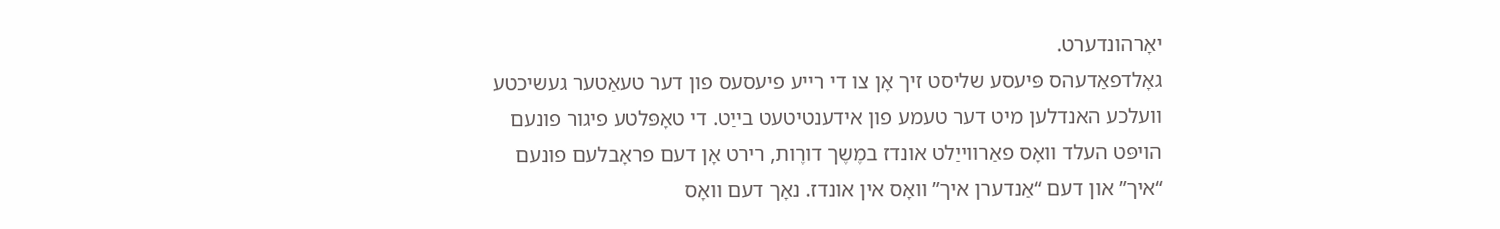יאָרהונדערט.
גאָלדפאַדעהס פּיעסע שליסט זיך אָן צו די רייע פיעסעס פון דער טעאַטער געשיכטע וועלכע האנדלען מיט דער טעמע פון אידענטיטעט בייַט. די טאָפּלטע פיגור פונעם הויפּט העלד וואָס פאַרווייַלט אונדז במֶשֶך דורֶות, רירט אָן דעם פראָבלעם פונעם “איך” און דעם “אַנדערן איך” וואָס אין אונדז. נאָך דעם וואָס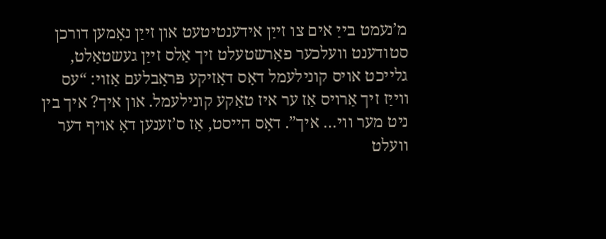מ’נעמט בייַ אים צו זייַן אידענטיטעט און זייַן נאָמען דורכן סטודענט וועלכער פאַרשטעלט זיך אַלס זייַן געשטאַלט, גלייכט אויס קונילעמל דאָס דאָזיקע פּראָבלעם אַזוי: “עס ווייַז זיך אַרויס אַז ער איז טאַקע קונילעמל. און איך? איך בין ניט מער ווי… איך”. דאָס הייסט, אַז ס’זענען דאָ אויף דער וועלט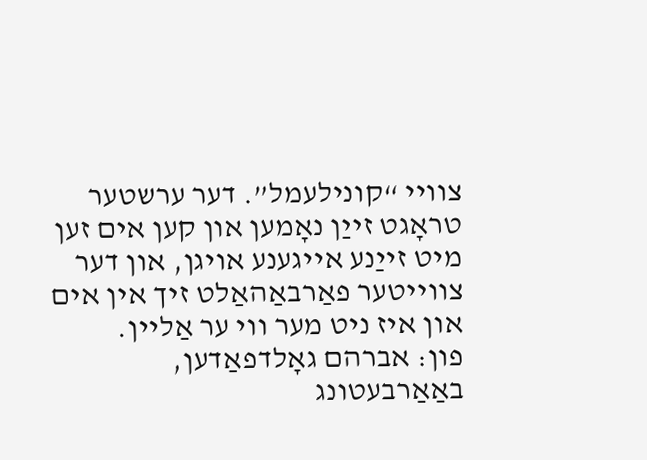צוויי “קונילעמל”. דער ערשטער טראָגט זייַן נאָמען און קען אים זען מיט זייַנע אייגענע אויגן, און דער צווייטער פאַרבאַהאַלט זיך אין אים און איז ניט מער ווי ער אַליין.
פון: אברהם גאָלדפאַדען, באַאַרבעטונג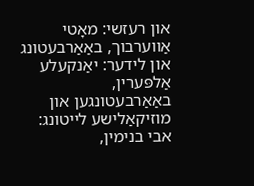און רעזשי: מאָטי אַווערבוך, באַאַרבעטונג און לידער: יאַנקעלע אַלפּערין, באַאַרבעטונגען און מוזיקאַלישע לייטונג: אבי בנימין,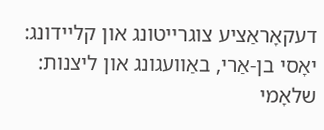דעקאָראַציע צוגרייטונג און קליידונג: יאָסי בן-אַרי, באַוועגונג און ליצנות: שלאָמי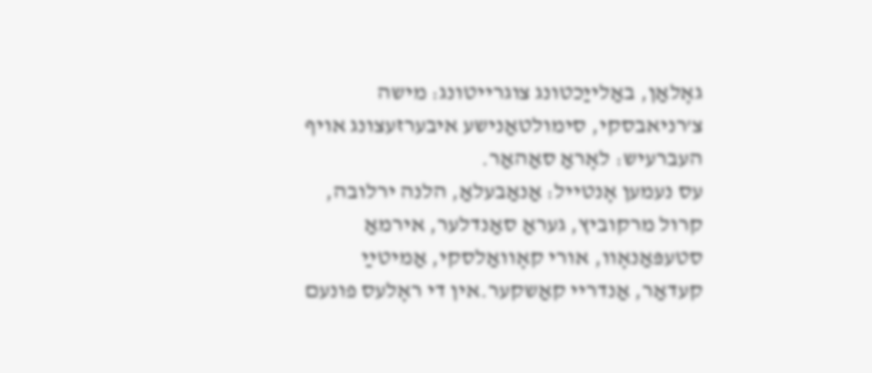גאָלאַן, באַלייַכטונג צוגרייטונג: מישה צ’רניאבסקי, סימולטאַנישע איבערזעצונג אויף העברעיש: לאָראַ סאַהאַר.
עס נעמען אָנטייל: אַנאַבעלאַ, הלנה ירלובה, קרול מרקוביץ, געראַ סאַנדלער, אירמאַ סטעפּאַנאָוו, אורי קאָוואַלסקי, אַמיטײַ קעדאַר, אַנדריי קאַשקער.אין די ראָלעס פונעם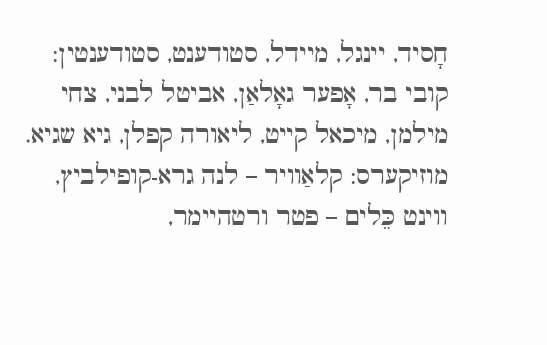חָסיד, יינגל, מיידל, סטודענט, סטודענטין: קובי בר, אָפער גאָלאַן, אביטל לבני, צחי מילמן, מיכאל קייט, ליאורה קפלן, גיא שגיא.
מוזיקערס: קלאַוויר – לנה גרא-קופילביץ, ווינט כֵּלים – פטר ורטהיימר,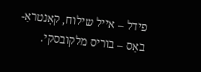פידל – אייל שילוח, קאָנטראַ-באַס – בוריס מלקובסקי.